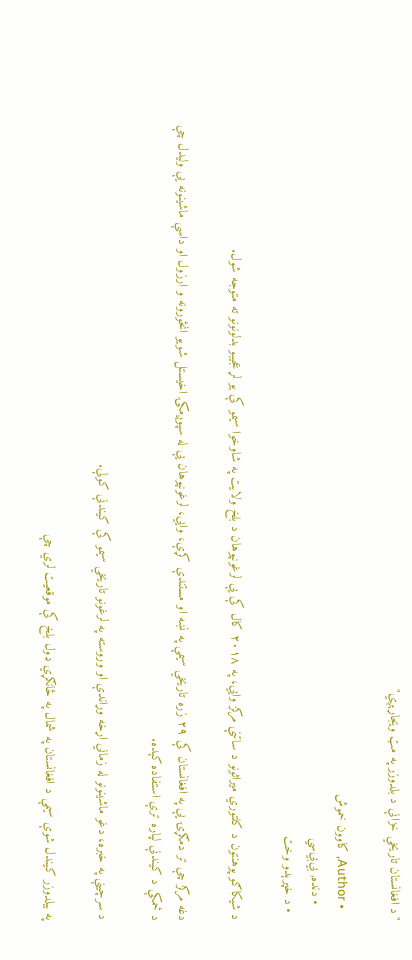"د افغانستان تاریخي خزانې د بلدوزر په مټ ویجاړېږي"

    • Author, کاوون خموش
    • دنده, بي‌بي‌سي
  • د خپرېدو وخت

د شیکاګو پوهنتون د کلتوري میراثونو د ساتنې مرکز وايي، په ۲۰۱۸ کال کې یې لرغونپوهان د بلخ ولایت په شاوخوا سیمو کې یو لړ عجیبو بدلونونو ته متوجه شول.

دغه مرکز چې تر دمګړۍ یې په افغانستان کې ۲۹ زره تاریخي سیمې په نښه او مستندې کړې، وايي، لرغونپوهان یې له سپوږمکۍ اخیستل شویو انځورونه و ارزول او داسې ماشینونه یې ولیدل چې د ځمکې د کیندنې لپاره ترې استفاده کېده.

د سرچینې په خبره، دغو ماشینونو له زماني اړخه وړاندې او وروسته په لرغونو تاریخي سیمو کې کیندنې کولې.

په بیلدوزر کیندل شوې سیمې د افغانستان په شمال په ځانګړي ډول بلخ کې موقعیت لري چې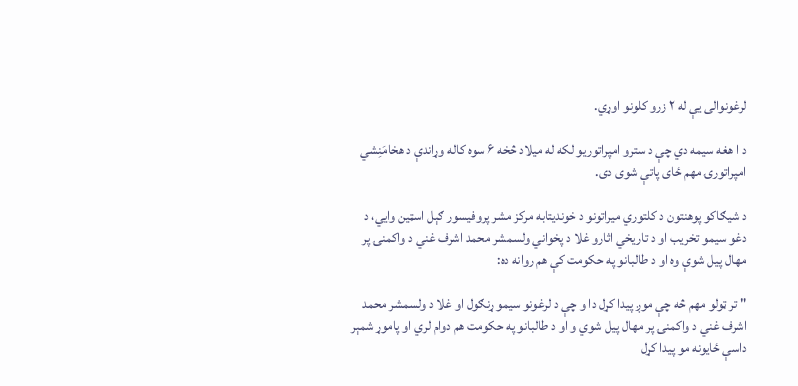لرغونوالی یې له ۲ زرو کلونو اوړي.

د ا هغه سیمه دي چې د سترو امپراتوریو لکه له میلاد څخه ۶ سوه کاله وړاندې د هخامَنِشي امپراتورۍ مهم ځای پاتې شوی دی.

د شیګاکو پوهنتون د کلتوري میراتونو د خوندیتابه مرکز مشر پروفیسور ګېل اسټین وايي، د دغو سیمو تخریب او د تاریخي اثارو غلا د پخواني ولسمشر محمد اشرف غني د واکمنۍ پر مهال پیل شوې وه او د طالبانو په حکومت کې هم روانه ده:

" تر ټولو مهم څه چې موږ پیدا کړل دا و چې د لرغونو سیمو ړنګول او غلا د ولسمشر محمد اشرف غني د واکمنۍ پر مهال پیل شوي و او د طالبانو په حکومت هم دوام لري او پاموړ شمېر داسې ځایونه مو پیدا کړل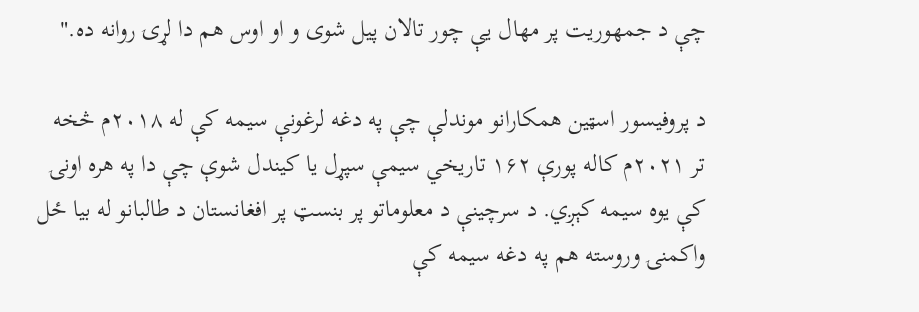چې د جمهوریت پر مهال یې چور تالان پیل شوی و او اوس هم دا لړۍ روانه ده."

د پروفیسور اسټین همکارانو موندلې چې په دغه لرغونې سیمه کې له ۲۰۱۸م څخه تر ۲۰۲۱م کاله پورې ۱۶۲ تاریخي سیمې سپړل یا کیندل شوې چې دا په هره اونۍ کې یوه سیمه کېږي. د سرچینې د معلوماتو پر بنسټ پر افغانستان د طالبانو له بیا ځل واکمنۍ وروسته هم په دغه سیمه کې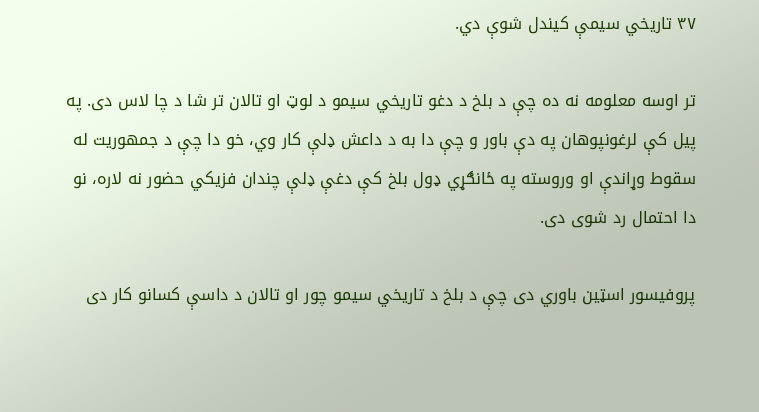۳۷ تاریخي سیمې کیندل شوې دي.

تر اوسه معلومه نه ده چې د بلخ د دغو تاریخي سیمو د لوټ او تالان تر شا د چا لاس دی. په پیل کې لرغونپوهان په دې باور و چې دا به د داعش ډلې کار وي، خو دا چې د جمهوریت له سقوط وړاندې او وروسته په ځانګړي ډول بلخ کې دغې ډلې چندان فزیکي حضور نه لاره، نو دا احتمال رد شوی دی.

پروفیسور اسټین باوري دی چې د بلخ د تاریخي سیمو چور او تالان د داسې کسانو کار دی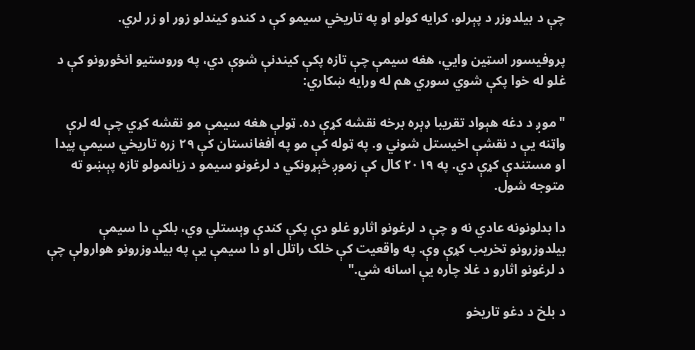چې د بیلدوزر د پېرلو، کرایه کولو او په تاریخي سیمو کې د کندو کیندلو زور او زر لري.

پروفیسور اسټین وايي، هغه سیمې چې تازه پکې کیندنې شوې دي، په وروستیو انځورونو کې د غلو له خوا پکې شوي سوري هم له ورایه ښکاري:

"موږ د دغه هېواد تقریبا ډېره برخه نقشه کړې ده. ټولې هغه سیمې مو نقشه کړي چې له لرې واټنه یې د نقشې اخیستل شوني و. په ټوله کې مو په افغانستان کې ۲۹ زره تاریخي سیمې پیدا او مستندې کړې دي. په ۲۰۱۹ کال کې زموږ څېړونکي د لرغونو سیمو د زیانمولو تازه پېښو ته متوجه شول.

دا بدلونونه عادي نه و چې د لرغونو اثارو غلو دې پکې کندې وېستلي وي، بلکې دا سیمې بیلدوزرونو تخریب کړې وې. په واقعیت کې خلک راتلل او دا سیمې یې په بیلدوزرونو هوارولې چې د لرغونو اثارو د غلا چاره یې اسانه شي."

د بلخ د دغو تاریخو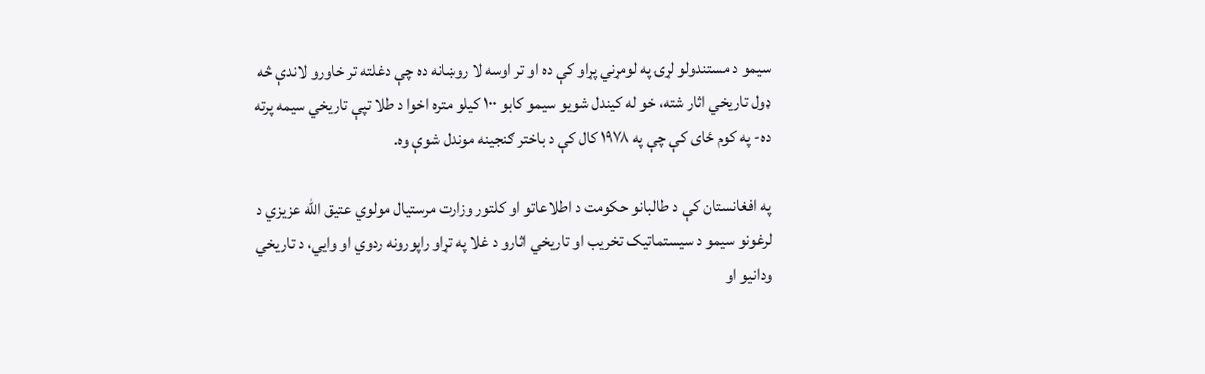سیمو د مستندولو لړۍ په لومړني پړاو کې ده او تر اوسه لا روښانه ده چې دغلته تر خاورو لاندې څه ډول تاریخي اثار شته، خو له کیندل شویو سیمو کابو ۱۰۰ کیلو متره اخوا د طلا تپې تاریخي سیمه پرته ده- په کوم ځای کې چې په ۱۹۷۸ کال کې د باختر ګنجینه موندل شوې وه.

په افغانستان کې د طالبانو حکومت د اطلاعاتو او کلتور وزارت مرستیال مولوي عتیق الله عزیزي د لرغونو سیمو د سیستماتیک تخریب او تاریخي اثارو د غلا په تړاو راپورونه ردوي او وايي، د تاریخي ودانیو او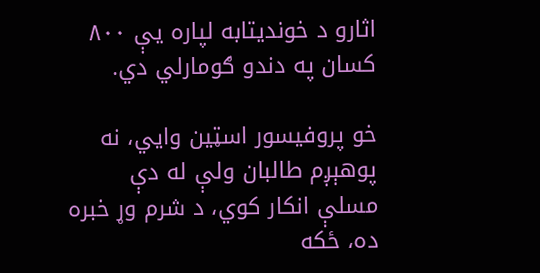اثارو د خوندیتابه لپاره یې ۸۰۰ کسان په دندو ګومارلي دي.

خو پروفیسور اسټین وايي، نه پوهېږم طالبان ولې له دې مسلې انکار کوي، د شرم وړ خبره ده، ځکه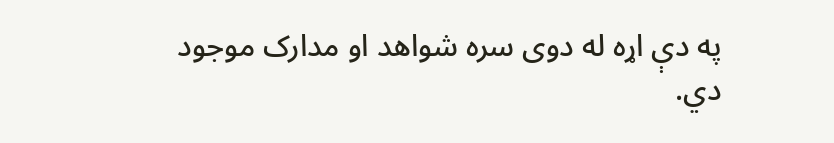په دې اړه له دوی سره شواهد او مدارک موجود دي.